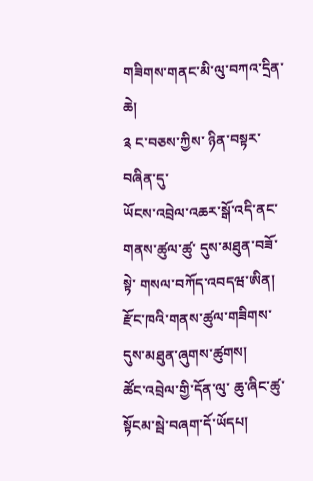གཟིགས་གནང་མི་ལུ་བཀའ་དྲིན་ཆེ།
༉ ང་བཅས་ཀྱིས་ ཉིན་བསྟར་བཞིན་དུ་
ཡོངས་འབྲེལ་འཆར་སྒོ་འདི་ནང་
གནས་ཚུལ་ཚུ་ དུས་མཐུན་བཟོ་སྟེ་ གསལ་བཀོད་འབདཝ་ཨིན།
རྫོང་ཁའི་གནས་ཚུལ་གཟིགས་ དུས་མཐུན་ཞུགས་ཚུགས།
ཚོང་འབྲེལ་གྱི་དོན་ལུ་ ཆུ་ཞིང་ཚུ་ སྟོངམ་སྦེ་བཞག་དོ་ཡོདཔ།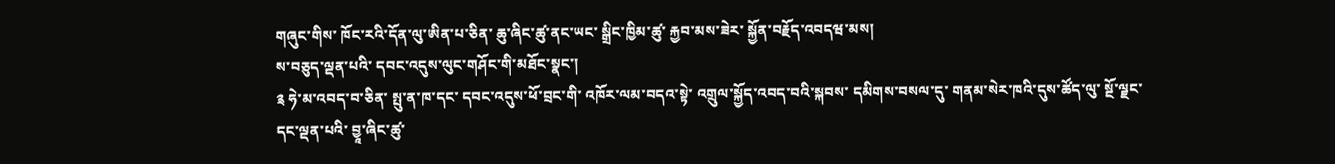གཞུང་གིས་ ཁོང་རའི་དོན་ལུ་ཨིན་པ་ཅིན་ ཆུ་ཞིང་ཚུ་ནང་ཡང་ སྒྲིང་ཁྱིམ་ཚུ་ རྐྱབ་མས་ཟེར་ སྐྱོན་བརྗོད་འབདཝ་མས།
ས་བཅུད་ལྡན་པའི་ དབང་འདུས་ལུང་གཤོང་གི་མཐོང་སྣང་།
༉ ཧེ་མ་འབད་བ་ཅིན་ སྤུ་ན་ཁ་དང་ དབང་འདུས་ཕོ་བྲང་གི་ འཁོར་ལམ་བདའ་སྟེ་ འགྲུལ་སྐྱོད་འབད་བའི་སྐབས་ དམིགས་བསལ་དུ་ གནམ་སེར་ཁའི་དུས་ཚོད་ལུ་ སྔོ་ལྗང་དང་ལྡན་པའི་ བྱཱ་ཞིང་ཚུ་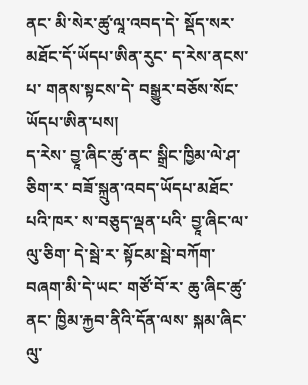ནང་ མི་སེར་ཚུ་ལཱ་འབད་དེ་ སྡོད་སར་མཐོང་དོ་ཡོདཔ་ཨིན་རུང་ ད་རེས་ནངས་པ་ གནས་སྟངས་དེ་ བསྒྱུར་བཅོས་སོང་ཡོདཔ་ཨིན་པས།
ད་རེས་ བྱཱ་ཞིང་ཚུ་ནང་ སྒྲིང་ཁྱིམ་ལེ་ཤ་ཅིག་ར་ བཟོ་སྐྲུན་འབད་ཡོདཔ་མཐོང་པའི་ཁར་ ས་བཅུད་ལྡན་པའི་ བྱཱ་ཞིང་ལ་ལུ་ཅིག་ དེ་སྦེ་ར་ སྟོངམ་སྦེ་བཀོག་བཞག་མི་དེ་ཡང་ གཙོ་བོ་ར་ ཆུ་ཞིང་ཚུ་ནང་ ཁྱིམ་རྐྱབ་ནིའི་དོན་ལས་ སྐམ་ཞིང་ལུ་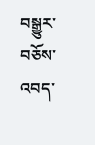བསྒྱུར་བཅོས་འབད་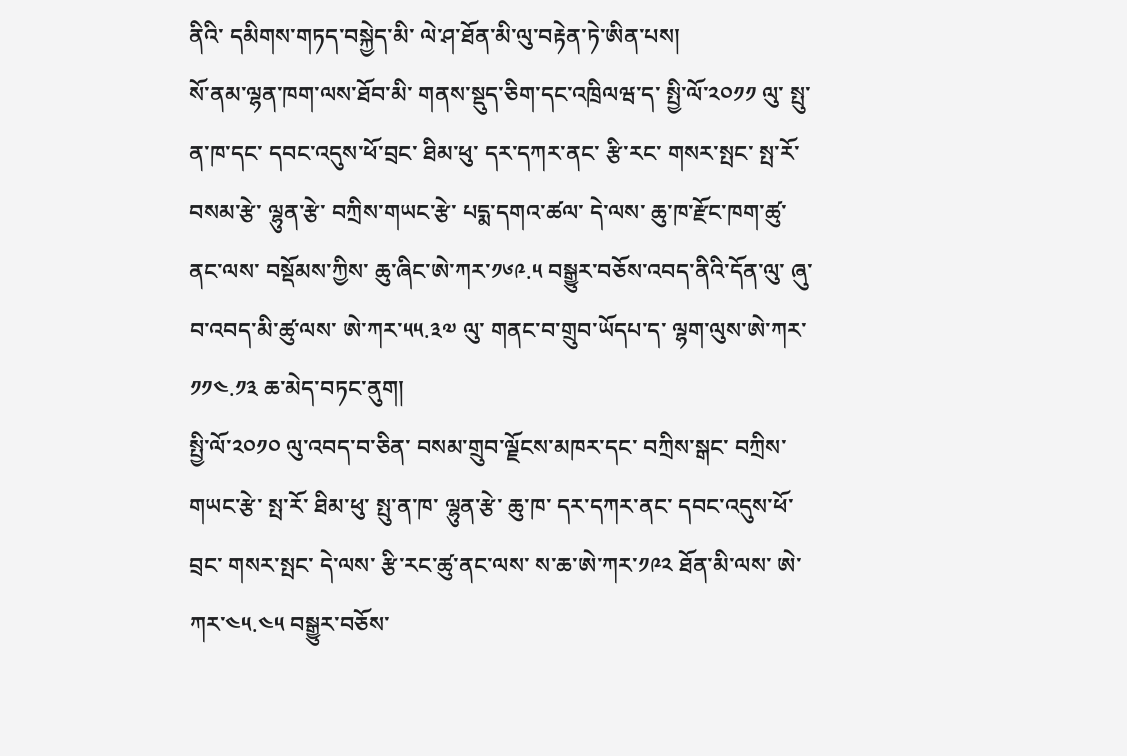ནིའི་ དམིགས་གཏད་བསྐྱེད་མི་ ལེ་ཤ་ཐོན་མི་ལུ་བརྟེན་ཏེ་ཨིན་པས།
སོ་ནམ་ལྷན་ཁག་ལས་ཐོབ་མི་ གནས་སྡུད་ཅིག་དང་འཁྲིལཝ་ད་ སྤྱི་ལོ་༢༠༡༡ ལུ་ སྤུ་ན་ཁ་དང་ དབང་འདུས་ཕོ་བྲང་ ཐིམ་ཕུ་ དར་དཀར་ནང་ རྩི་རང་ གསར་སྤང་ སྤ་རོ་ བསམ་རྩེ་ ལྷུན་རྩེ་ བཀྲིས་གཡང་རྩེ་ པདྨ་དགའ་ཚལ་ དེ་ལས་ ཆུ་ཁ་རྫོང་ཁག་ཚུ་ནང་ལས་ བསྡོམས་ཀྱིས་ ཆུ་ཞིང་ཨེ་ཀར་༡༦༩.༥ བསྒྱུར་བཅོས་འབད་ནིའི་དོན་ལུ་ ཞུ་བ་འབད་མི་ཚུ་ལས་ ཨེ་ཀར་༥༥.༣༧ ལུ་ གནང་བ་གྲུབ་ཡོདཔ་ད་ ལྷག་ལུས་ཨེ་ཀར་༡༡༤.༡༣ ཆ་མེད་བཏང་ནུག།
སྤྱི་ལོ་༢༠༡༠ ལུ་འབད་བ་ཅིན་ བསམ་གྲུབ་ལྗོངས་མཁར་དང་ བཀྲིས་སྒང་ བཀྲིས་གཡང་རྩེ་ སྤ་རོ་ ཐིམ་ཕུ་ སྤུ་ན་ཁ་ ལྷུན་རྩེ་ ཆུ་ཁ་ དར་དཀར་ནང་ དབང་འདུས་ཕོ་བྲང་ གསར་སྤང་ དེ་ལས་ རྩི་རང་ཚུ་ནང་ལས་ ས་ཆ་ཨེ་ཀར་༡༩༢ ཐོན་མི་ལས་ ཨེ་ཀར་༤༥.༤༥ བསྒྱུར་བཅོས་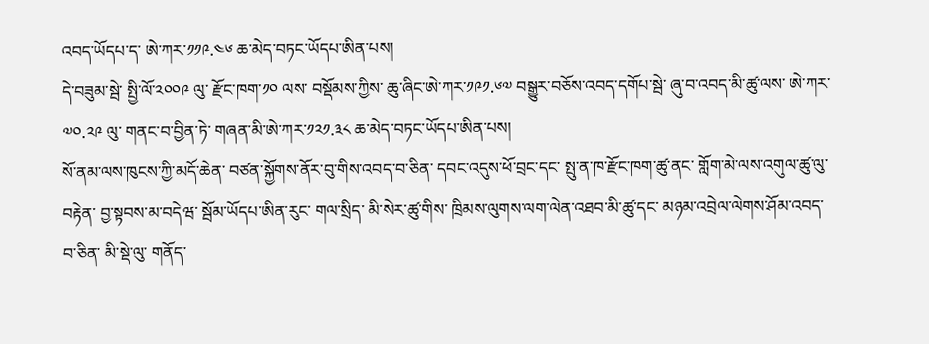འབད་ཡོདཔ་ད་ ཨེ་ཀར་༡༡༩.༤༦ ཆ་མེད་བཏང་ཡོདཔ་ཨིན་པས།
དེ་བཟུམ་སྦེ་ སྤྱི་ལོ་༢༠༠༩ ལུ་ རྫོང་ཁག་༡༠ ལས་ བསྡོམས་ཀྱིས་ ཆུ་ཞིང་ཨེ་ཀར་༡༩༡.༦༧ བསྒྱུར་བཅོས་འབད་དགོཔ་སྦེ་ ཞུ་བ་འབད་མི་ཚུ་ལས་ ཨེ་ཀར་༧༠.༢༩ ལུ་ གནང་བ་བྱིན་ཏེ་ གཞན་མི་ཨེ་ཀར་༡༢༡.༣༨ ཆ་མེད་བཏང་ཡོདཔ་ཨིན་པས།
སོ་ནམ་ལས་ཁུངས་ཀྱི་མདོ་ཆེན་ བཙན་སྐྱོགས་ནོར་བུ་གིས་འབད་བ་ཅིན་ དབང་འདུས་ཕོ་བྲང་དང་ སྤུ་ན་ཁ་རྫོང་ཁག་ཚུ་ནང་ གློག་མེ་ལས་འགུལ་ཚུ་ལུ་བརྟེན་ བྱ་སྟབས་མ་བདེཝ་ སྦོམ་ཡོདཔ་ཨིན་རུང་ གལ་སྲིད་ མི་སེར་ཚུ་གིས་ ཁྲིམས་ལུགས་ལག་ལེན་འཐབ་མི་ཚུ་དང་ མཉམ་འབྲེལ་ལེགས་ཤོམ་འབད་བ་ཅིན་ མི་སྡེ་ལུ་ གནོད་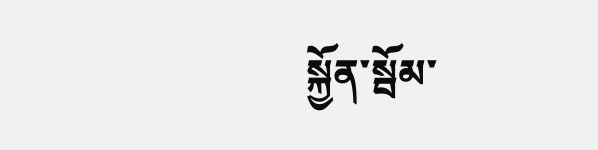སྐྱོན་སྦོམ་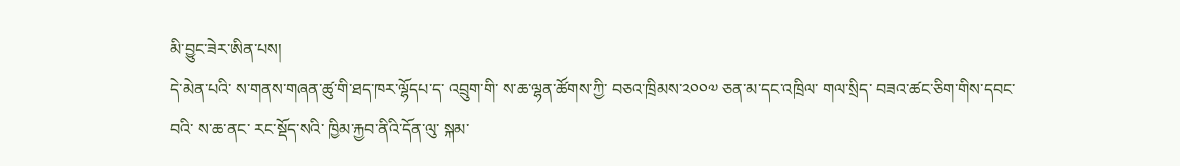མི་བྱུང་ཟེར་ཨིན་པས།
དེ་མེན་པའི་ ས་གནས་གཞན་ཚུ་གི་ཐད་ཁར་ལྷོདཔ་ད་ འབྲུག་གི་ ས་ཆ་ལྷན་ཚོགས་ཀྱི་ བཅའ་ཁྲིམས་༢༠༠༧ ཅན་མ་དང་འཁྲིལ་ གལ་སྲིད་ བཟའ་ཚང་ཅིག་གིས་དབང་བའི་ ས་ཆ་ནང་ རང་སྡོད་སའི་ ཁྱིམ་རྐྱབ་ནིའི་དོན་ལུ་ སྐམ་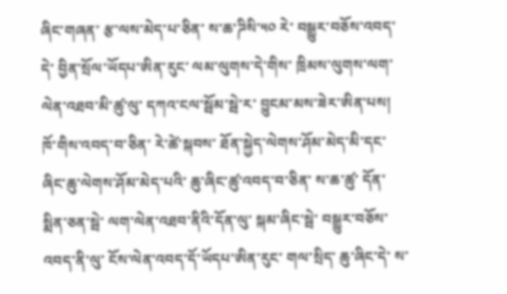ཞིང་གཞན་ རྩ་ལས་མེད་པ་ཅིན་ ས་ཆ་ཌིསི་༥༠ རེ་ བསྒྱུར་བཅོས་འབད་དེ་ བྱིན་སྲོལ་ཡོདཔ་ཨིན་རུང་ ལམ་ལུགས་དེ་གིས་ ཁྲིམས་ལུགས་ལག་ལེན་འཐབ་མི་ཚུ་ལུ་ དཀའ་ངལ་སྦོམ་སྦེ་ར་ བྱུངམ་མས་ཟེར་ཨིན་པས།
ཁོ་གིས་འབད་བ་ཅིན་ རེ་ཚེ་སྐབས་ ཐོན་སྐྱེད་ལེགས་ཤོམ་མེད་མི་དང་ ཞིང་ཆུ་ལེགས་ཤོམ་མེད་པའི་ ཆུ་ཞིང་ཚུ་འབད་བ་ཅིན་ ས་ཆ་ཚུ་ དོན་སྨིན་ཅན་སྦེ་ ལག་ལེན་འཐབ་ནིའི་དོན་ལུ་ སྐམ་ཞིང་སྦེ་ བསྒྱུར་བཅོས་འབད་ནི་ལུ་ ངོས་ལེན་འབད་དོ་ཡོདཔ་ཨིན་རུང་ གལ་སྲིད་ ཆུ་ཞིང་དེ་ ས་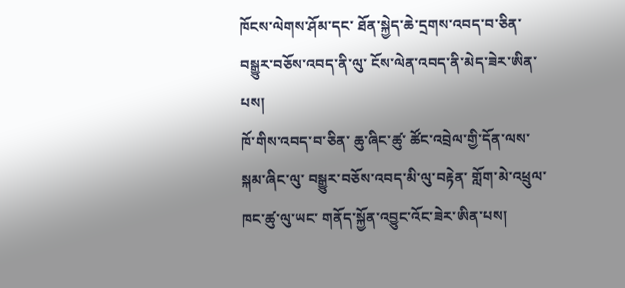ཁོངས་ལེགས་ཤོམ་དང་ ཐོན་སྐྱེད་ཆེ་དྲགས་འབད་བ་ཅིན་ བསྒྱུར་བཅོས་འབད་ནི་ལུ་ ངོས་ལེན་འབད་ནི་མེད་ཟེར་ཨིན་པས།
ཁོ་གིས་འབད་བ་ཅིན་ ཆུ་ཞིང་ཚུ་ ཚོང་འབྲེལ་གྱི་དོན་ལས་ སྐམ་ཞིང་ལུ་ བསྒྱུར་བཅོས་འབད་མི་ལུ་བརྟེན་ གློག་མེ་འཕྲུལ་ཁང་ཚུ་ལུ་ཡང་ གནོད་སྐྱོན་འབྱུང་འོང་ཟེར་ཨིན་པས།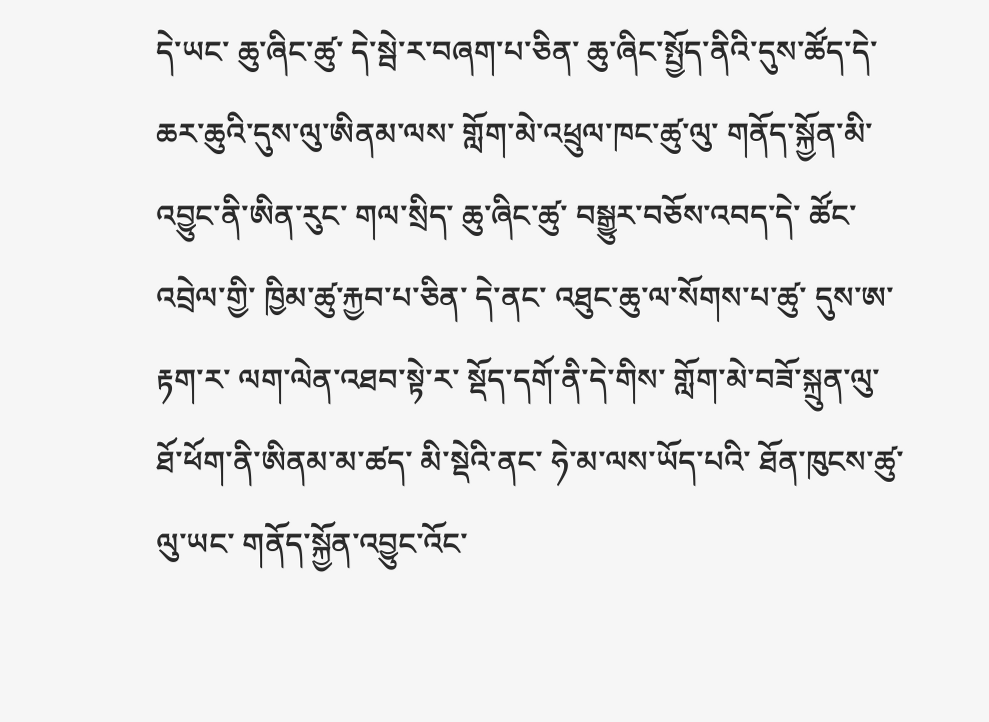དེ་ཡང་ ཆུ་ཞིང་ཚུ་ དེ་སྦེ་ར་བཞག་པ་ཅིན་ ཆུ་ཞིང་སྤྱོད་ནིའི་དུས་ཚོད་དེ་ ཆར་ཆུའི་དུས་ལུ་ཨིནམ་ལས་ གློག་མེ་འཕྲུལ་ཁང་ཚུ་ལུ་ གནོད་སྐྱོན་མི་འབྱུང་ནི་ཨིན་རུང་ གལ་སྲིད་ ཆུ་ཞིང་ཚུ་ བསྒྱུར་བཅོས་འབད་དེ་ ཚོང་འབྲེལ་གྱི་ ཁྱིམ་ཚུ་རྐྱབ་པ་ཅིན་ དེ་ནང་ འཐུང་ཆུ་ལ་སོགས་པ་ཚུ་ དུས་ཨ་རྟག་ར་ ལག་ལེན་འཐབ་སྟེ་ར་ སྡོད་དགོ་ནི་དེ་གིས་ གློག་མེ་བཟོ་སྐྲུན་ལུ་ ཐོ་ཕོག་ནི་ཨིནམ་མ་ཚད་ མི་སྡེའི་ནང་ ཧེ་མ་ལས་ཡོད་པའི་ ཐོན་ཁུངས་ཚུ་ལུ་ཡང་ གནོད་སྐྱོན་འབྱུང་འོང་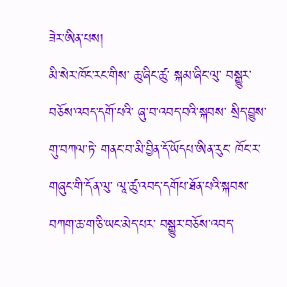ཟེར་ཨིན་པས།
མི་སེར་ཁོང་རང་གིས་ ཆུ་ཞིང་ཚུ་ སྐམ་ཞིང་ལུ་ བསྒྱུར་བཅོས་འབད་དགོ་པའི་ ཞུ་བ་འབད་བའི་སྐབས་ སྲིད་བྱུས་གུ་བཀལ་ཏེ་ གནང་བ་མི་བྱིན་དོ་ཡོདཔ་ཨིན་རུང་ ཁོང་ར་ གཞུང་གི་དོན་ལུ་ ལཱ་ཚུ་འབད་དགོཔ་ཐོན་པའི་སྐབས་ བཀག་ཆ་ག་ཅི་ཡང་མེད་པར་ བསྒྱུར་བཅོས་འབད་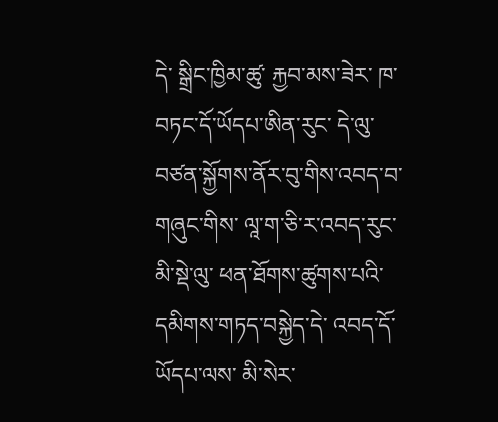དེ་ སྒྲིང་ཁྱིམ་ཚུ་ རྐྱབ་མས་ཟེར་ ཁ་བཏང་དོ་ཡོདཔ་ཨིན་རུང་ དེ་ལུ་ བཙན་སྐྱོགས་ནོར་བུ་གིས་འབད་བ་ གཞུང་གིས་ ལཱ་ག་ཅི་ར་འབད་རུང་ མི་སྡེ་ལུ་ ཕན་ཐོགས་ཚུགས་པའི་ དམིགས་གཏད་བསྐྱེད་དེ་ འབད་དོ་ཡོདཔ་ལས་ མི་སེར་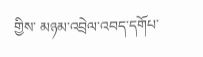གྱིས་ མཉམ་འབྲེལ་འབད་དགོཔ་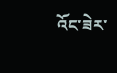འོང་ཟེར་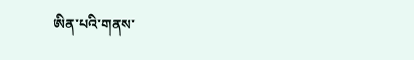ཨིན་པའི་གནས་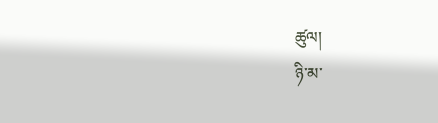ཚུལ།
ཉི་མ་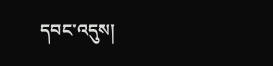དབང་འདུས།